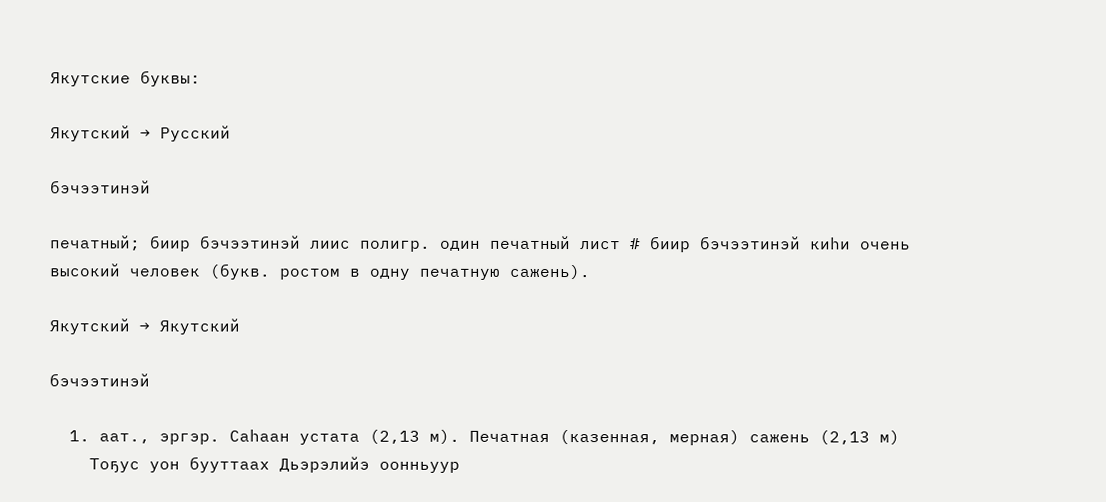Якутские буквы:

Якутский → Русский

бэчээтинэй

печатный; биир бэчээтинэй лиис полигр. один печатный лист # биир бэчээтинэй киһи очень высокий человек (букв. ростом в одну печатную сажень).

Якутский → Якутский

бэчээтинэй

  1. аат., эргэр. Саһаан устата (2,13 м). Печатная (казенная, мерная) сажень (2,13 м)
    Тоҕус уон бууттаах Дьэрэлийэ оонньуур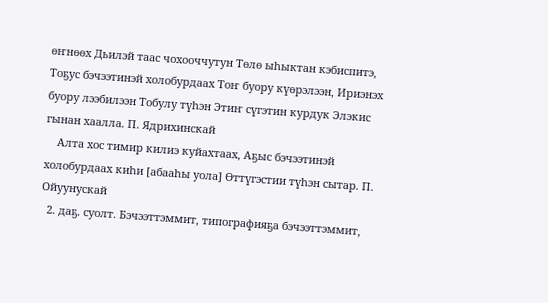өҥнөөх Дьилэй таас чохооччутун Төлө ыһыктан кэбиспитэ, Тоҕус бэчээтинэй холобурдаах Тоҥ буору күөрэлээн, Ириэнэх буору лээбилээн Тобулу түһэн Этиҥ сүгэтин курдук Элэкис гынан хаалла. П. Ядрихинскай
    Алта хос тимир килиэ куйахтаах, Аҕыс бэчээтинэй холобурдаах киһи [абааһы уола] Өттүгэстии түһэн сытар. П. Ойуунускай
  2. даҕ. суолт. Бэчээттэммит, типографияҕа бэчээттэммит,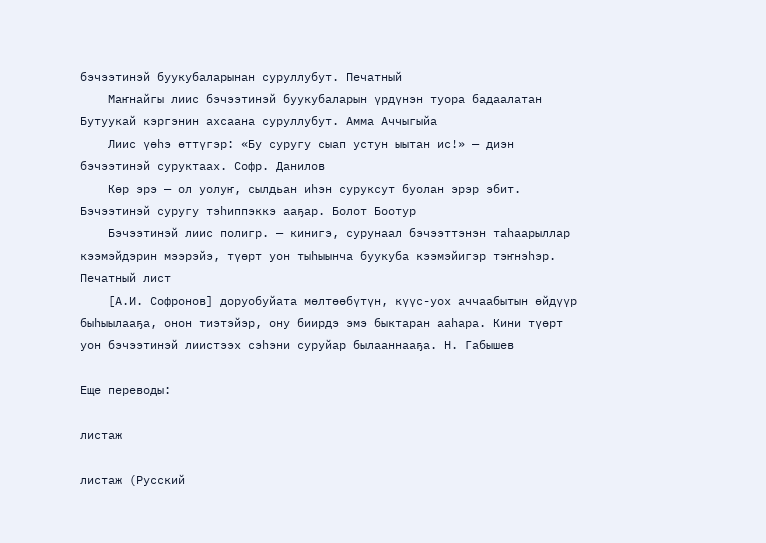бэчээтинэй буукубаларынан суруллубут. Печатный
    Маҥнайгы лиис бэчээтинэй буукубаларын үрдүнэн туора бадаалатан Бутуукай кэргэнин ахсаана суруллубут. Амма Аччыгыйа
    Лиис үөһэ өттүгэр: «Бу суругу сыап устун ыытан ис!» — диэн бэчээтинэй суруктаах. Софр. Данилов
    Көр эрэ — ол уолуҥ, сылдьан иһэн суруксут буолан эрэр эбит. Бэчээтинэй суругу тэһиппэккэ ааҕар. Болот Боотур
    Бэчээтинэй лиис полигр. — кинигэ, сурунаал бэчээттэнэн таһаарыллар кээмэйдэрин мээрэйэ, түөрт уон тыһыынча буукуба кээмэйигэр тэҥнэһэр. Печатный лист
    [А.И. Софронов] доруобуйата мөлтөөбүтүн, күүс-уох аччаабытын өйдүүр быһыылааҕа, онон тиэтэйэр, ону биирдэ эмэ быктаран ааһара. Кини түөрт уон бэчээтинэй лиистээх сэһэни суруйар былааннааҕа. Н. Габышев

Еще переводы:

листаж

листаж (Русский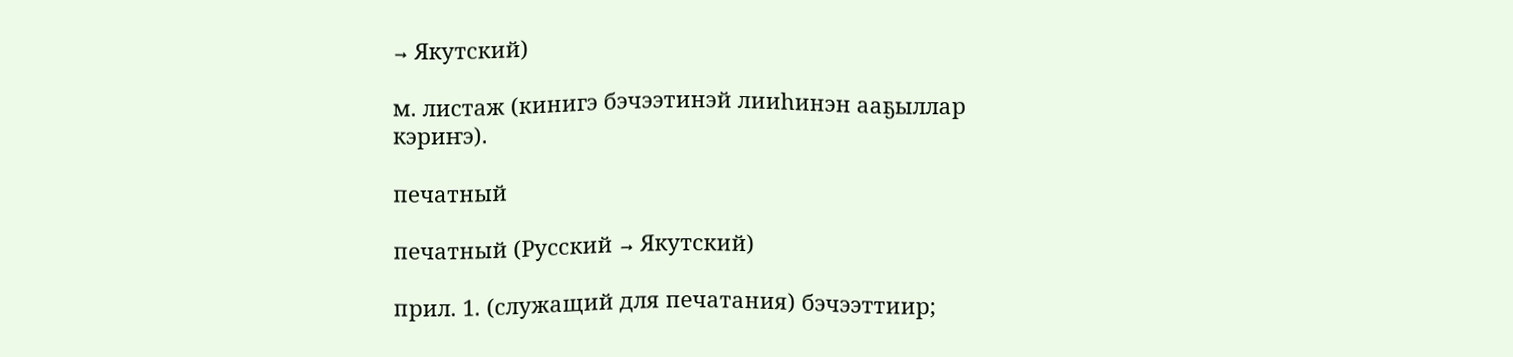→ Якутский)

м. листаж (кинигэ бэчээтинэй лииһинэн ааҕыллар кэриҥэ).

печатный

печатный (Русский → Якутский)

прил. 1. (служащий для печатания) бэчээттиир;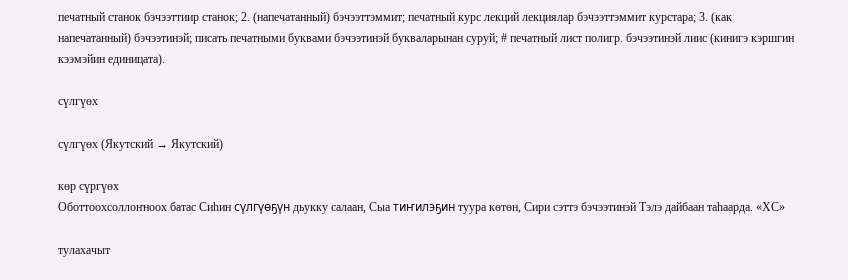печатный станок бэчээттиир станок; 2. (напечатанный) бэчээттэммит; печатный курс лекций лекциялар бэчээттэммит курстара; 3. (как напечатанный) бэчээтинэй; писать печатными буквами бэчээтинэй букваларынан суруй; # печатный лист полигр. бэчээтинэй лиис (кинигэ кэршгин кээмэйин единицата).

сүлгүөх

сүлгүөх (Якутский → Якутский)

көр сүргүөх
Оботтоохсоллоҥноох батас Сиһин сүлгүөҕүн дьукку салаан, Сыа тиҥилэҕин туура көтөн, Сири сэттэ бэчээтинэй Тэлэ дайбаан таһаарда. «ХС»

тулахачыт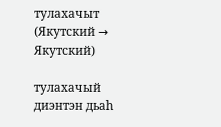тулахачыт (Якутский → Якутский)

тулахачый диэнтэн дьаһ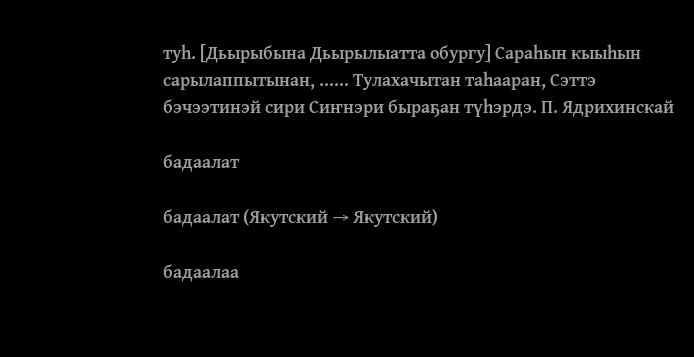туһ. [Дьырыбына Дьырылыатта обургу] Сараһын кыыһын сарылаппытынан, …… Тулахачытан таһааран, Сэттэ бэчээтинэй сири Сиҥнэри быраҕан түһэрдэ. П. Ядрихинскай

бадаалат

бадаалат (Якутский → Якутский)

бадаалаа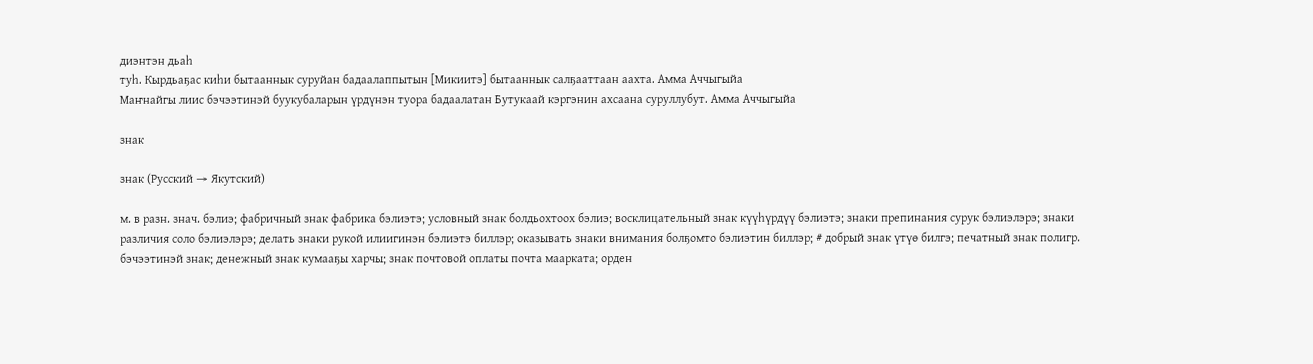диэнтэн дьаһ
туһ. Кырдьаҕас киһи бытааннык суруйан бадаалаппытын [Микиитэ] бытааннык салҕааттаан аахта. Амма Аччыгыйа
Маҥнайгы лиис бэчээтинэй буукубаларын үрдүнэн туора бадаалатан Бутукаай кэргэнин ахсаана суруллубут. Амма Аччыгыйа

знак

знак (Русский → Якутский)

м. в разн. знач. бэлиэ; фабричный знак фабрика бэлиэтэ; условный знак болдьохтоох бэлиэ; восклицательный знак күүһүрдүү бэлиэтэ; знаки препинания сурук бэлиэлэрэ; знаки различия соло бэлиэлэрэ; делать знаки рукой илиигинэн бэлиэтэ биллэр; оказывать знаки внимания болҕомто бэлиэтин биллэр; # добрый знак үтүө билгэ; печатный знак полигр. бэчээтинэй знак; денежный знак кумааҕы харчы; знак почтовой оплаты почта маарката; орден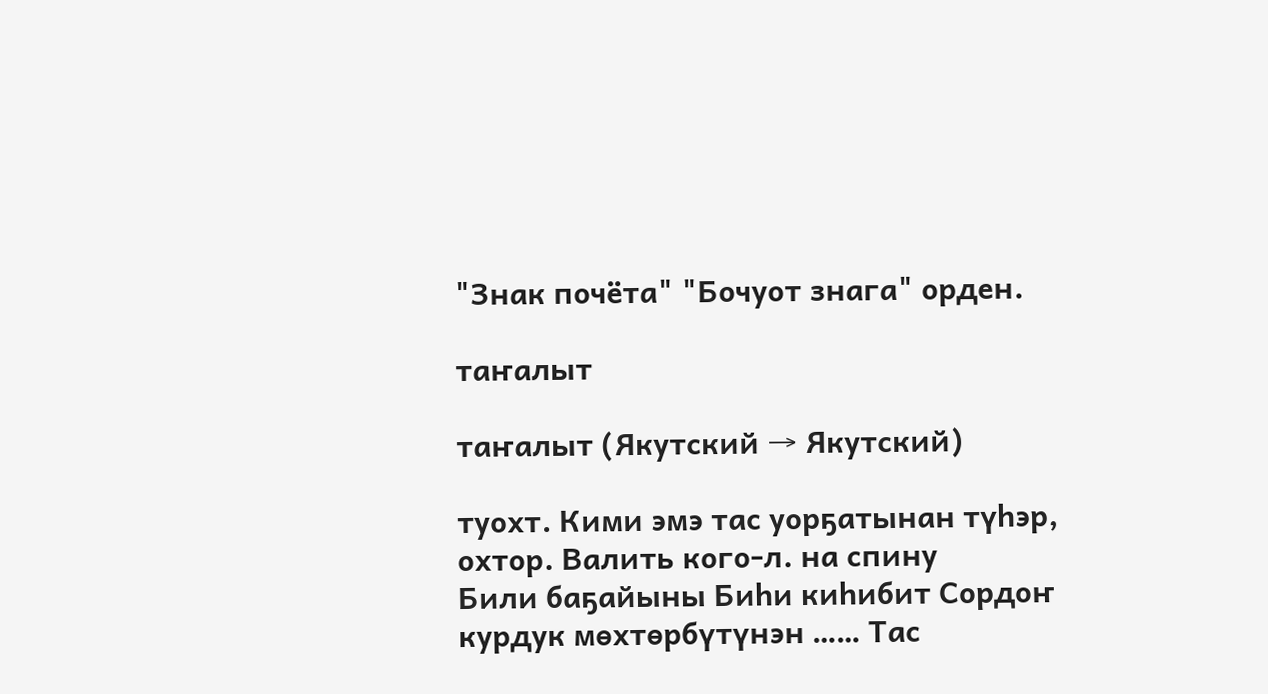"Знак почёта" "Бочуот знага" орден.

таҥалыт

таҥалыт (Якутский → Якутский)

туохт. Кими эмэ тас уорҕатынан түһэр, охтор. Валить кого-л. на спину
Били баҕайыны Биһи киһибит Сордоҥ курдук мөхтөрбүтүнэн …… Тас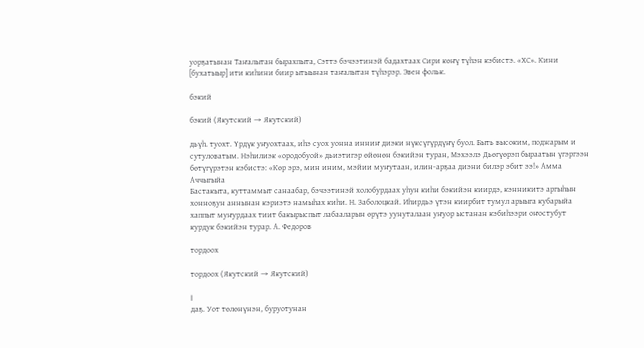уорҕатынан Таҥалытан бырахпыта, Сэттэ бэчээтинэй бадахтаах Сири көҥү түһэн кэбистэ. «ХС». Кини [бухатыыр] ити киһини биир ытыынан таҥалытан түһэрэр. Эвен фольк.

бэкий

бэкий (Якутский → Якутский)

дьүһ. туохт. Үрдүк уҥуохтаах, иһэ суох уонна инниҥ диэки нүксүгүрдүҥү буол. Быть высоким, поджарым и сутуловатым. Нэһилиэк «ородобуой» дьиэтигэр өйөнөн бэкийэн туран, Мэхээлэ Дьөгүөрэп быраатын үгэргээн бөтүгүрэтэн кэбистэ: «Көр эрэ, мин иним, мэйии муҥутаан, илин-арҕаа диэни билэр эбит ээ!» Амма Аччыгыйа
Бастакыта, куттаммыт санаабар, бэчээтинэй холобурдаах уһун киһи бэкийэн киирдэ, кэнникитэ аргыһын хонноҕун аннынан кэриэтэ намыһах киһи. Н. Заболоцкай. Иһирдьэ үтэн киирбит тумул арыыга кубарыйа хаппыт муҥурдаах тиит бакырыспыт лабааларын өрүтэ уунуталаан уҥуор ыстанан кэбиһээри оҥостубут курдук бэкийэн турар. А. Федоров

тордоох

тордоох (Якутский → Якутский)

I
даҕ. Уот төлөнүнэн, буруотунан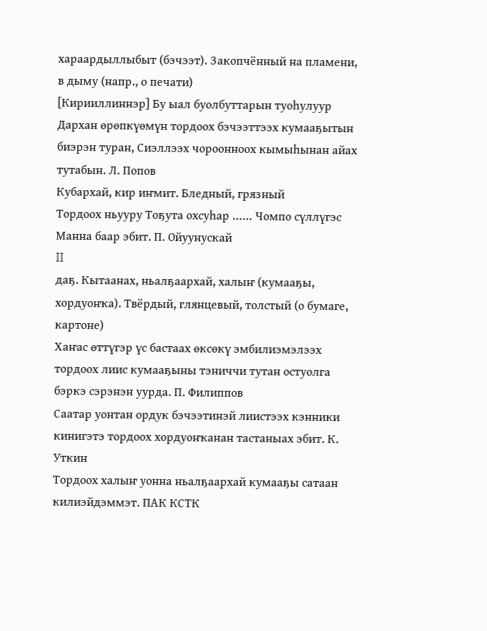хараардыллыбыт (бэчээт). Закопчённый на пламени, в дыму (напр., о печати)
[Кирииллиннэр] Бу ыал буолбуттарын туоһулуур Дархан өрөпкүөмүн тордоох бэчээттээх кумааҕытын биэрэн туран, Сиэллээх чороонноох кымыһынан айах тутабын. Л. Попов
Кубархай, кир иҥмит. Бледный, грязный
Тордоох ньууру Тоҕута охсуһар …… Чомпо сүллүгэс Манна баар эбит. П. Ойуунускай
II
даҕ. Кытаанах, ньалҕаархай, халыҥ (кумааҕы, хордуоҥка). Твёрдый, глянцевый, толстый (о бумаге, картоне)
Хаҥас өттүгэр үс бастаах өксөкү эмбилиэмэлээх тордоох лиис кумааҕыны тэниччи тутан остуолга бэркэ сэрэнэн уурда. П. Филиппов
Саатар уонтан ордук бэчээтинэй лиистээх кэнники кинигэтэ тордоох хордуоҥканан тастаныах эбит. К. Уткин
Тордоох халыҥ уонна ньалҕаархай кумааҕы сатаан килиэйдэммэт. ПАК КСТК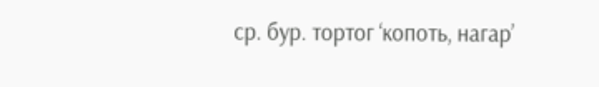ср. бур. тортог ‘копоть, нагар’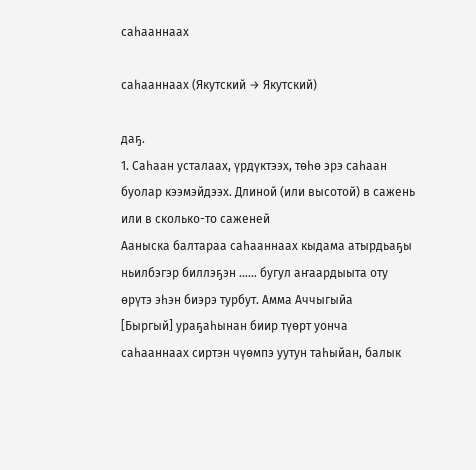саһааннаах

саһааннаах (Якутский → Якутский)

даҕ.
1. Саһаан усталаах, үрдүктээх, төһө эрэ саһаан буолар кээмэйдээх. Длиной (или высотой) в сажень или в сколько-то саженей
Ааныска балтараа саһааннаах кыдама атырдьаҕы ньилбэгэр биллэҕэн …… бугул аҥаардыыта оту өрүтэ эһэн биэрэ турбут. Амма Аччыгыйа
[Быргый] ураҕаһынан биир түөрт уонча саһааннаах сиртэн чүөмпэ уутун таһыйан, балык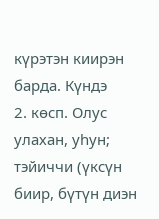күрэтэн киирэн барда. Күндэ
2. көсп. Олус улахан, уһун; тэйиччи (үксүн биир, бүтүн диэн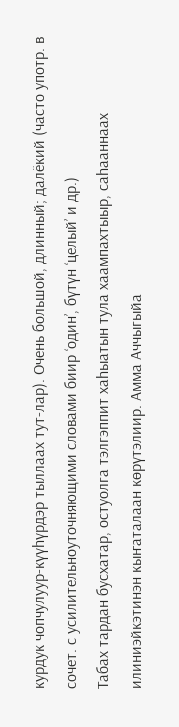курдук чопчулуур-күүһүрдэр тыллаах тут-лар). Очень большой, длинный; далёкий (часто употр. в сочет. с усилительноуточняющими словами биир ‘один’, бүтүн ‘целый’ и др.)
Табах тардан бусхатар, остуолга тэлгэппит хаһыатын тула хаампахтыыр, саһааннаах илиниэйкэтинэн кыҥаталаан көрүтэлиир. Амма Аччыгыйа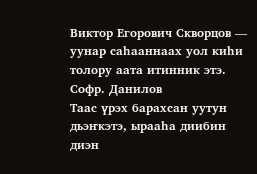Виктор Егорович Скворцов — уунар саһааннаах уол киһи толору аата итинник этэ. Софр. Данилов
Таас үрэх барахсан уутун дьэҥкэтэ, ырааһа диибин диэн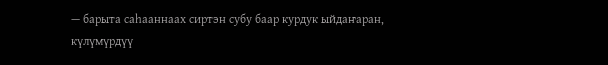— барыта саһааннаах сиртэн субу баар курдук ыйдаҥаран, күлүмүрдүү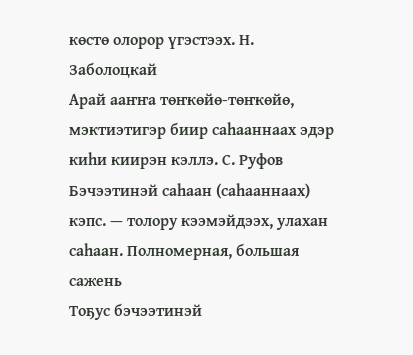көстө олорор үгэстээх. Н. Заболоцкай
Арай ааҥҥа төҥкөйө-төҥкөйө, мэктиэтигэр биир саһааннаах эдэр киһи киирэн кэллэ. С. Руфов
Бэчээтинэй саһаан (саһааннаах) кэпс. — толору кээмэйдээх, улахан саһаан. Полномерная, большая сажень
Тоҕус бэчээтинэй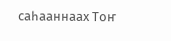саһааннаах Тоҥ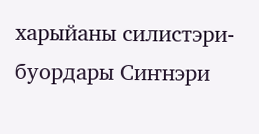харыйаны силистэри-буордары Сиҥнэри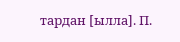тардан [ылла]. П.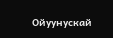Ойуунускай